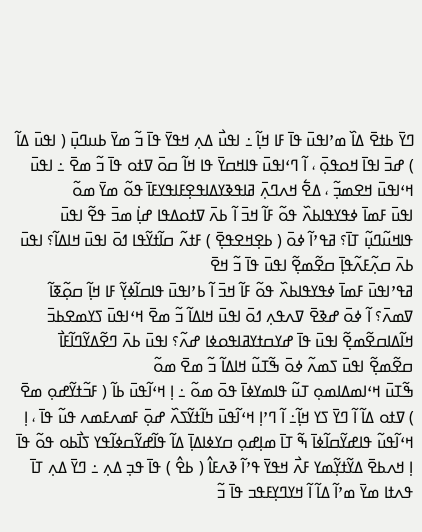ߣߌ߫ ߕߙߐ߫ ߡߊ߰ ߘߴߊߟߎ߫ ߟߊ߫ ߓߊ ߞߊ߲߬ ߸ ߊߟߎ߯ ߡߍ߲ ߞߟߌ߫ ߟߊ߫ ߏ߬ ߘߌ߫ ߕߎߣߎ߲߫ ( ߊߟߎ߫ ߡߊ߬ ) ߝߏ߫ ߊߟߊ߫ ߞߋߟߋ߲߫ ، ߊ߬ ߣߵߊߟߎ߫ ߟߊߞߛߌ߫ ߟߊ ߞߊ߬ ߛߋ߫ ߜߙߋ ߟߊ߫ ߏ߬ ߘߐ߫ ߸ ߊߟߎ߫ ߞߵߊߟߎ߫ ߞߐߘߏ߲߬ ، ߡߐ߱ ߞߍߣߍ߲߫ ߥߊߟߢߌߡߊߟߐ߲ߓߊߟߌߓߊ߫ ߟߋ߬ ߘߌ߫ ߘߋ߬
ߊߟߎ߫ ߓߘߊ߫ ߦߟߌߟߊߕߍ߰ ߟߋ߬ ߓߊ߬ ߞߏ߫ ߊ߬ ߕߍ߫ ߜߙߋߡߟߊ ߝߊ߲߭ ߘߏ߫ ߟߐ߬ ߊߟߎ߫ ߟߊߞߎ߬ߣߎ߲߬ ߠߊ߫؟ ߥߟߴߊ߬ ߦߋ߫ ( ߕߐ߲ߞߐߟߐ߲߫ ) ߓߙߍ߬ ߛߊ߬ߙߌ߬ߟߊ ߗߋ߫ ߊߟߎ߫ ߞߊߡߊ߬؟ ߊߟߎ߫ ߕߍ߫ ߛߍ߲߬ߓߍ߬ߟߊ߲߫ ߛߐ߬ߘߐ߲߬ ߊߟߎ߫ ߟߊ߫ ߏ߬ ߞߐ߫
ߥߟߴߊߟߎ߫ ߓߘߊ߫ ߦߟߌߟߊߕߍ߰ ߟߋ߬ ߓߊ߬ ߞߏ߫ ߊ߬ ߕߴߊߟߎ߫ ߟߊߛߊ߬ߦߌ߲߬ ߓߊ ߞߊ߲߬ ߛߋ߲߬ߧߊ߬ ߜߘߍ߫؟ ߊ߬ ߦߋ߫ ߝߢߐ߫ ߜߍߟߍ߲ ߗߋ߫ ߊߟߎ߫ ߞߊߡߊ߬ ߏ߬ ߘߐ߫ ߞߵߊߟߎ߫ ߖߌߘߐߕߏ߫ ߞߊ߬ߡߊߛߐ߬ߘߐ߲߬ ߊߟߎ߫ ߟߊ߫ ߝߌߛߙߌߥߊߟߋߦߊ ߝߍ߬؟ ߊߟߎ߫ ߕߍ߫ ߣߐ߬ߡߌ߬ߣߊ߬ߓߊ߯ ߛߐ߬ߘߐ߲߬ ߊߟߎ߫ ߖߘߍ߬ ߦߋ߫ ߒ߬ߠߎ߬ ߞߊߡߊ߬ ߏ߬ ߘߐ߫ ߘߋ߬
ߒ߬ߠߎ߫ ߞߵߊߘߡߊߘߋ߲ ߠߎ߬ ߟߊߘߌߦߊ߫ ߟߋ߫ ߘߋ߬ ߸ ߊ߲ ߞߵߊ߬ߟߎ߫ ߕߊ߬ ( ߓߏ߬ߙߌ߬ߝߋ߲ ߘߐ߫ ) ߜߙߋ ߡߊ߬ ߊ߬ ߣߌ߫ ߖߌ ߞߊ߲߬߸ ߊ߬ ߣߴߊ߲ ߞߵߊ߬ߟߎ߫ ߤߊ߬ߙߌ߬ߖߍ߰ ߝߋ߲߫ ߓߘߍߓߘߍ ߟߎ߬ ߟߊ߫ ، ߊ߲ ߞߵߊ߬ߟߎ߬ ߟߊߝߌ߬ߛߊ߬ߦߊ߫ ߒ߬ ߠߊ߫ ߘߊ߲ߝߋ߲ ߛߌߦߊߡߊ߲߫ ߡߊ߬ ߟߊ߬ߝߌ߬ߛߦߊ߬ߟߌ ߖߊ߯ߕߋ ߟߋ߬ ߟߊ߫
ߊ߲ ߞߍߕߐ߫ ߡߌ߬ߙߌ߲߬ߘߌ ߓߍ߯ ߞߟߌ߫ ߟߴߊ߬ ߢߍߓߊ߮ ( ߕߐ߮ ) ߟߊ߫ ߟߏ߲ ߡߍ߲ ߸ ߣߌ߫ ߡߍ߲ ߠߊ߫ ߟߍߙߊ ߘߌ߫ ߘߴߊ߬ ߡߊ߬ ߊ߬ ߞߌߣߌ߲ߓߟߏ ߟߊ߫ ߏ߬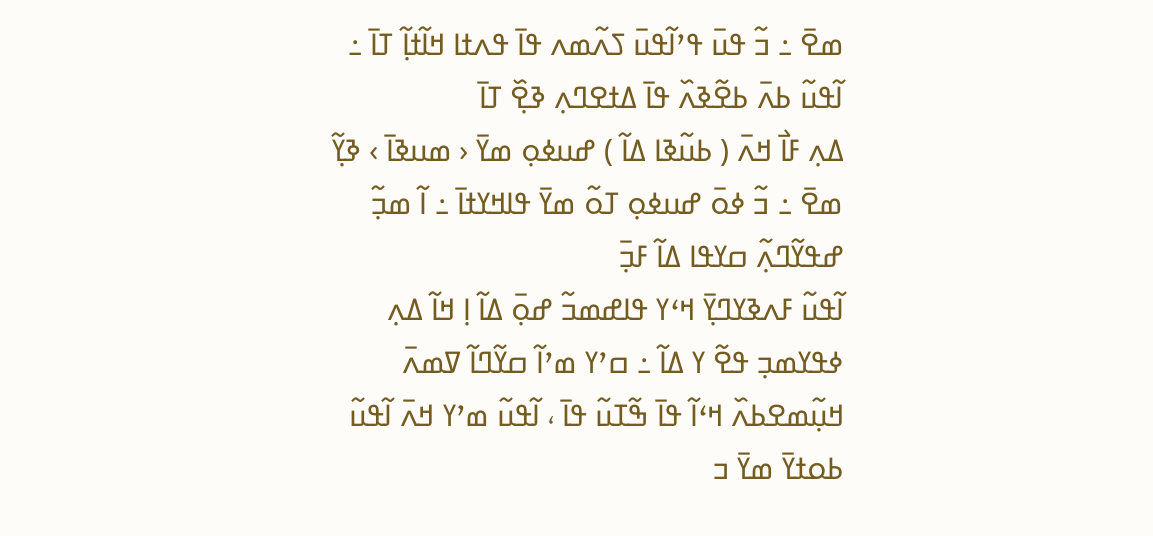ߘߐ߫ ߸ ߏ߬ ߟߎ߫ ߟߴߊ߬ߟߎ߫ ߖߍ߬ߘߍ ߟߊ߫ ߟߍߙߊ ߞߊ߬ߙߊ߲߬ ߠߊ߫ ߸ ߊ߬ߟߎ߬ ߕߍ߫ ߕߐ߬ߢߍ߰ ߟߊ߫ ߡߙߐߣߍ߲ ߢߐ߲߰ ߠߊ߫
ߡߍ߲ ߓߊ߯ ߞߍ߫ ( ߕߎ߬ߢߊ ߡߊ߬ ) ߝߎߦߋ߲ ߘߌ߫ ‹ ߘߎߢߊ߫ › ߢߌ߲߬ ߘߐ߫ ߸ ߏ߬ ߦߋ߫ ߝߎߦߋ߲ ߠߋ߬ ߘߌ߫ ߟߊߞߌߙߊ߫ ߸ ߊ߬ ߘߏ߲߬ ߝߟߌ߬ߣߍ߲߬ ߛߌߟߊ ߡߊ߬ ߓߏ߲߫
ߊ߬ߟߎ߬ ߓߍߢߌߣߌ߲߫ ߞߵߌ ߟߊߝߘߏ߬ ߝߋ߲߫ ߡߊ߬ ߊ߲ ߞߊ߬ ߡߍ߲ ߦߟߌߘߏ߲ ߟߐ߬ ߌ ߡߊ߬ ߸ ߛߴߌ ߘߴߊ߬ ߛߌ߬ߣߊ߬ ߜߘߍ߫ ߞߎ߲߬ߘߐߕߍ߰ ߞߵߊ߬ ߟߊ߫ ߒ߬ߠߎ߬ ߟߊ߫ ، ߊ߬ߟߎ߬ ߘߴߌ ߞߍ߫ ߊ߬ߟߎ߬ ߕߋߙߌ߫ ߘߌ߫ ߏ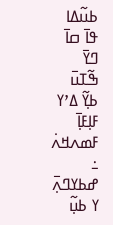ߕߎ߬ߡߊ ߟߊ߫ ߛߊ߫
ߣߌ߫ ߒ߬ߠߎ߫ ߕߌ߲߬ ߡߴߌ ߓߊ߲ߓߊ߲߫ ߓߘߍߞߍ߭ ߸ ߝߕߌߣߍ߲߫ ߌ ߕߎ߲߬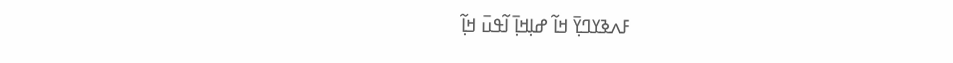ߓߍߢߌߣߌ߲߫ ߞߊ߬ ߝߊ߲ߞߊ߲߫ ߊ߬ߟߎ߫ ߞߊ߲߬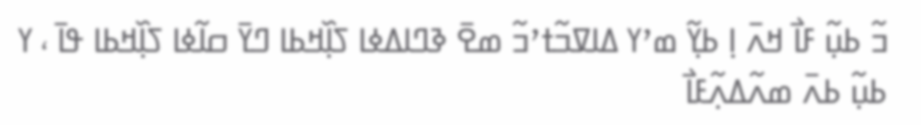ߏ߬ ߕߎ߲߬ ߓߊ߯ ߞߍ߫ ߊ߲ ߕߌ߲߬ ߘߴߌ ߡߊߜߏ߬ߙߴߏ߬ ߘߐ߫ ߢߣߊߡߦߊ ߖߊ߲߰ߞߕߊ ߣߌ߫ ߛߊ߬ߦߊ ߖߊ߲߰ߞߕߊ ߟߊ߫ ، ߌ ߕߎ߲߬ ߕߍ߫ ߘߍ߬ߡߍ߲߬ߓߊ߯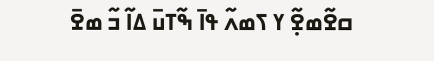ߛߐ߬ߘߐ߲߬ ߌ ߖߘߍ߬ ߟߊ߫ ߒ߬ߠߎ߫ ߡߊ߬ ߏ߬ ߘߐ߫